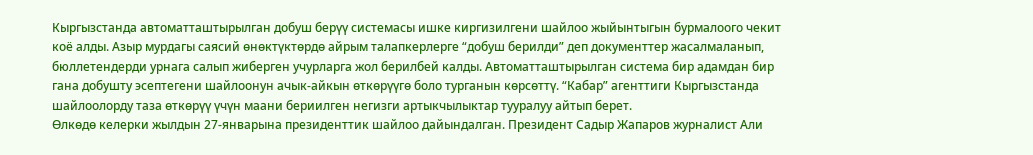Кыргызстанда автоматташтырылган добуш берүү системасы ишке киргизилгени шайлоо жыйынтыгын бурмалоого чекит коё алды. Азыр мурдагы саясий өнөктүктөрдө айрым талапкерлерге “добуш берилди” деп документтер жасалмаланып, бюллетендерди урнага салып жиберген учурларга жол берилбей калды. Автоматташтырылган система бир адамдан бир гана добушту эсептегени шайлоонун ачык-айкын өткөрүүгө боло турганын көрсөттү. “Кабар” агенттиги Кыргызстанда шайлоолорду таза өткөрүү үчүн маани бериилген негизги артыкчылыктар тууралуу айтып берет.
Өлкөдө келерки жылдын 27-январына президенттик шайлоо дайындалган. Президент Садыр Жапаров журналист Али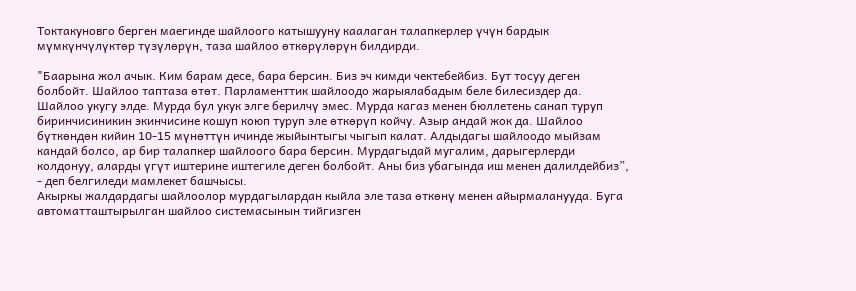Токтакуновго берген маегинде шайлоого катышууну каалаган талапкерлер үчүн бардык мүмкүнчүлүктөр түзүлөрүн, таза шайлоо өткөрүлөрүн билдирди.

"Баарына жол ачык. Ким барам десе, бара берсин. Биз эч кимди чектебейбиз. Бут тосуу деген болбойт. Шайлоо таптаза өтөт. Парламенттик шайлоодо жарыялабадым беле билесиздер да. Шайлоо укугу элде. Мурда бул укук элге берилчү эмес. Мурда кагаз менен бюллетень санап туруп биринчисиникин экинчисине кошуп коюп туруп эле өткөрүп койчу. Азыр андай жок да. Шайлоо бүткөндөн кийин 10-15 мүнөттүн ичинде жыйынтыгы чыгып калат. Алдыдагы шайлоодо мыйзам кандай болсо, ар бир талапкер шайлоого бара берсин. Мурдагыдай мугалим, дарыгерлерди колдонуу, аларды үгүт иштерине иштегиле деген болбойт. Аны биз убагында иш менен далилдейбиз”, - деп белгиледи мамлекет башчысы.
Акыркы жалдардагы шайлоолор мурдагылардан кыйла эле таза өткөнү менен айырмаланууда. Буга автоматташтырылган шайлоо системасынын тийгизген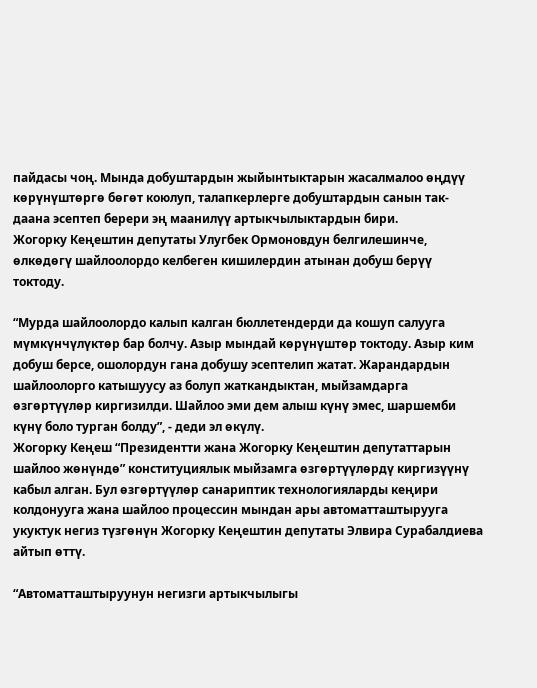пайдасы чоң. Мында добуштардын жыйынтыктарын жасалмалоо өңдүү көрүнүштөргө бөгөт коюлуп, талапкерлерге добуштардын санын так-даана эсептеп берери эң маанилүү артыкчылыктардын бири.
Жогорку Кеңештин депутаты Улугбек Ормоновдун белгилешинче, өлкөдөгү шайлоолордо келбеген кишилердин атынан добуш берүү токтоду.

“Мурда шайлоолордо калып калган бюллетендерди да кошуп салууга мүмкүнчүлүктөр бар болчу. Азыр мындай көрүнүштөр токтоду. Азыр ким добуш берсе, ошолордун гана добушу эсептелип жатат. Жарандардын шайлоолорго катышуусу аз болуп жаткандыктан, мыйзамдарга өзгөртүүлөр киргизилди. Шайлоо эми дем алыш күнү эмес, шаршемби күнү боло турган болду”, - деди эл өкүлү.
Жогорку Кеңеш “Президентти жана Жогорку Кеңештин депутаттарын шайлоо жөнүндө” конституциялык мыйзамга өзгөртүүлөрдү киргизүүнү кабыл алган. Бул өзгөртүүлөр санариптик технологияларды кеңири колдонууга жана шайлоо процессин мындан ары автоматташтырууга укуктук негиз түзгөнүн Жогорку Кеңештин депутаты Элвира Сурабалдиева айтып өттү.

“Автоматташтыруунун негизги артыкчылыгы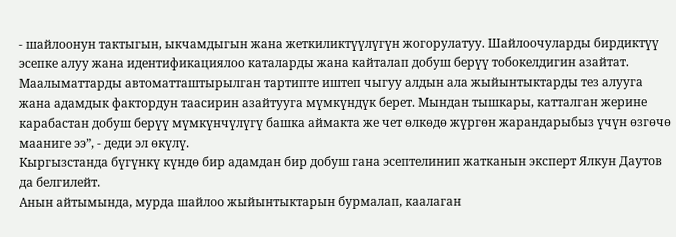- шайлоонун тактыгын, ыкчамдыгын жана жеткиликтүүлүгүн жогорулатуу. Шайлоочуларды бирдиктүү эсепке алуу жана идентификациялоо каталарды жана кайталап добуш берүү тобокелдигин азайтат. Маалыматтарды автоматташтырылган тартипте иштеп чыгуу алдын ала жыйынтыктарды тез алууга жана адамдык фактордун таасирин азайтууга мүмкүндүк берет. Мындан тышкары, катталган жерине карабастан добуш берүү мүмкүнчүлүгү башка аймакта же чет өлкөдө жүргөн жарандарыбыз үчүн өзгөчө мааниге ээ”, - деди эл өкүлү.
Кыргызстанда бүгүнкү күндө бир адамдан бир добуш гана эсептелинип жатканын эксперт Ялкун Даутов да белгилейт.
Анын айтымында, мурда шайлоо жыйынтыктарын бурмалап, каалаган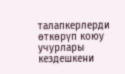талапкерлерди өткөрүп коюу учурлары кездешкени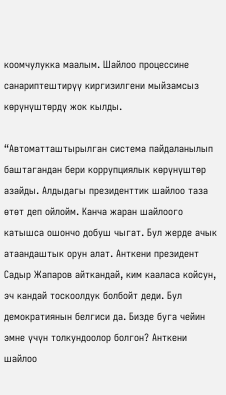коомчулукка маалым. Шайлоо процессине санариптештирүү киргизилгени мыйзамсыз көрүнүштөрдү жок кылды.

“Автоматташтырылган система пайдаланылып баштагандан бери коррупциялык көрүнүштөр азайды. Алдыдагы президенттик шайлоо таза өтөт деп ойлойм. Канча жаран шайлоого катышса ошончо добуш чыгат. Бул жерде ачык атаандаштык орун алат. Анткени президент Садыр Жапаров айткандай, ким кааласа койсун, эч кандай тоскоолдук болбойт деди. Бул демократиянын белгиси да. Бизде буга чейин эмне үчүн толкундоолор болгон? Анткени шайлоо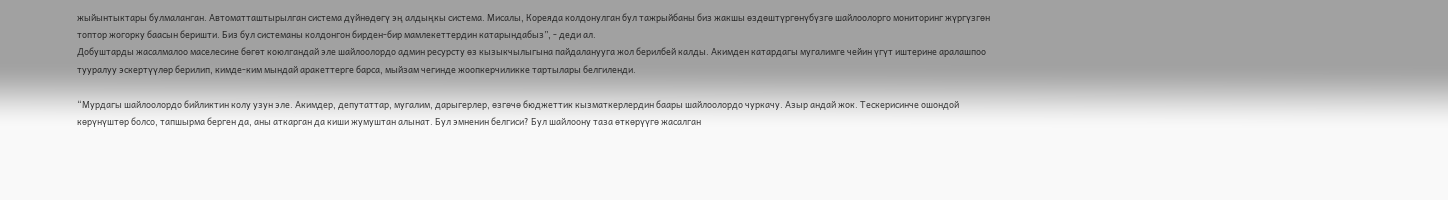жыйынтыктары булмаланган. Автоматташтырылган система дүйнөдөгү эң алдыңкы система. Мисалы, Кореяда колдонулган бул тажрыйбаны биз жакшы өздөштүргөнүбүзгө шайлоолорго мониторинг жүргүзгөн топтор жогорку баасын беришти. Биз бул системаны колдонгон бирден-бир мамлекеттердин катарындабыз”, - деди ал.
Добуштарды жасалмалоо маселесине бөгөт коюлгандай эле шайлоолордо админ ресурсту өз кызыкчылыгына пайдаланууга жол берилбей калды. Акимден катардагы мугалимге чейин үгүт иштерине аралашпоо тууралуу эскертүүлөр берилип, кимде-ким мындай аракеттерге барса, мыйзам чегинде жоопкерчиликке тартылары белгиленди.

“Мурдагы шайлоолордо бийликтин колу узун эле. Акимдер, депутаттар, мугалим, дарыгерлер, өзгөчө бюджеттик кызматкерлердин баары шайлоолордо чуркачу. Азыр андай жок. Тескерисинче ошондой көрүнүштөр болсо, тапшырма берген да, аны аткарган да киши жумуштан алынат. Бул эмненин белгиси? Бул шайлоону таза өткөрүүгө жасалган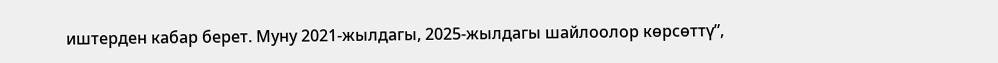иштерден кабар берет. Муну 2021-жылдагы, 2025-жылдагы шайлоолор көрсөттү”,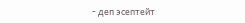- деп эсептейт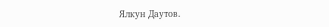Ялкун Даутов.